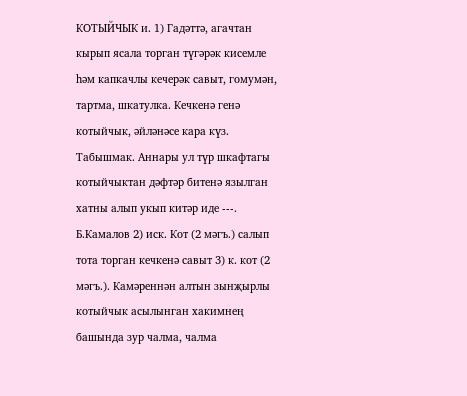КОТЫЙЧЫК и. 1) Гадәттә, агачтан кырып ясала торган түгәрәк кисемле һәм капкачлы кечерәк савыт, гомумән, тартма, шкатулка. Кечкенә генә котыйчык, әйләнәсе кара күз. Табышмак. Аннары ул түр шкафтагы котыйчыктан дәфтәр битенә язылган хатны алып укып китәр иде ---. Б.Камалов 2) иск. Кот (2 мәгъ.) салып тота торган кечкенә савыт 3) к. кот (2 мәгъ.). Камәреннән алтын зынҗырлы котыйчык асылынган хакимнең башында зур чалма, чалма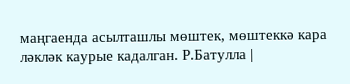маңгаенда асылташлы мөштек, мөштеккә кара ләкләк каурые кадалган. Р.Батулла |